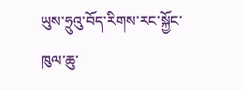ཡུས་ཧྲུའུ་བོད་རིགས་རང་སྐྱོང་ཁུལ་ཆུ་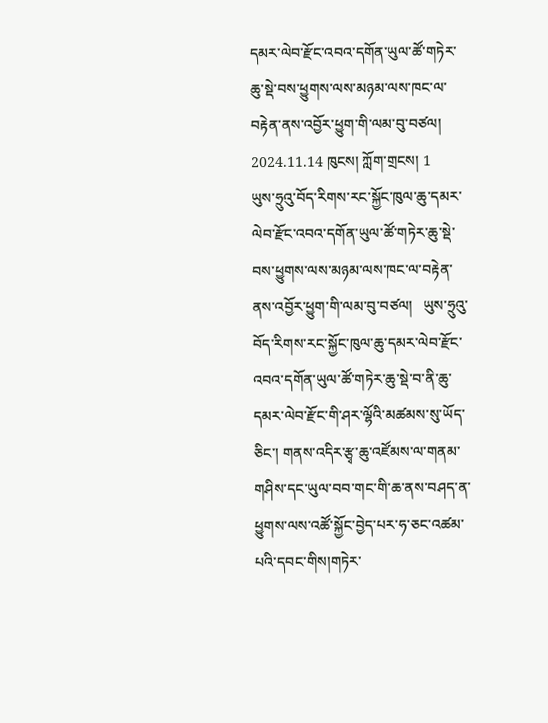དམར་ལེབ་རྫོང་འབའ་དགོན་ཡུལ་ཚོ་གཏེར་ཆུ་སྡེ་བས་ཕྱུགས་ལས་མཉམ་ལས་ཁང་ལ་བརྟེན་ནས་འབྱོར་ཕྱུག་གི་ལམ་བུ་བཙལ།
2024.11.14 ཁུངས། ཀློག་གྲངས། 1
ཡུས་ཧྲུའུ་བོད་རིགས་རང་སྐྱོང་ཁུལ་ཆུ་དམར་ལེབ་རྫོང་འབའ་དགོན་ཡུལ་ཚོ་གཏེར་ཆུ་སྡེ་བས་ཕྱུགས་ལས་མཉམ་ལས་ཁང་ལ་བརྟེན་ནས་འབྱོར་ཕྱུག་གི་ལམ་བུ་བཙལ།   ཡུས་ཧྲུའུ་བོད་རིགས་རང་སྐྱོང་ཁུལ་ཆུ་དམར་ལེབ་རྫོང་འབའ་དགོན་ཡུལ་ཚོ་གཏེར་ཆུ་སྡེ་བ་ནི་ཆུ་དམར་ལེབ་རྫོང་གི་ཤར་ལྷོའི་མཚམས་སུ་ཡོད་ཅིང་། གནས་འདིར་རྩྭ་ཆུ་འཛོམས་ལ་གནམ་གཤིས་དང་ཡུལ་བབ་གང་གི་ཆ་ནས་བཤད་ན་ཕྱུགས་ལས་འཚོ་སྐྱོང་བྱེད་པར་ཧ་ཅང་འཚམ་པའི་དབང་གིས།གཏེར་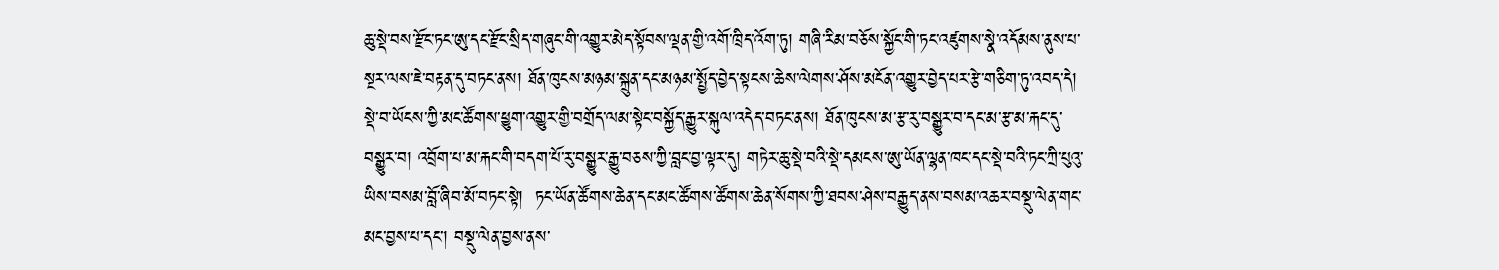ཆུ་སྡེ་བས་རྫོང་ཏང་ཨུ་དང་རྫོང་སྲིད་གཞུང་གི་འགྱུར་མེད་སྟོབས་ལྡན་གྱི་འགོ་ཁྲིད་འོག་ཏུ། གཞི་རིམ་བཅོས་སྐྱོང་གི་ཏང་འཛུགས་སྣེ་འདོམས་ནུས་པ་སྔར་ལས་ཇེ་བརྟན་དུ་བཏང་ནས། ཐོན་ཁུངས་མཉམ་སྐྲུན་དང་མཉམ་སྤྱོད་བྱེད་སྟངས་ཆེས་ལེགས་ཤོས་མངོན་འགྱུར་བྱེད་པར་རྩེ་གཅིག་ཏུ་འབད་དེ། སྡེ་བ་ཡོངས་ཀྱི་མང་ཚོགས་ཕྱུག་འགྱུར་གྱི་བགྲོད་ལམ་སྟེང་བསྐྱོད་རྒྱུར་སྐུལ་འདེད་བཏང་ནས། ཐོན་ཁུངས་མ་རྩ་རུ་བསྒྱུར་བ་དང་མ་རྩ་མ་རྐང་དུ་བསྒྱུར་བ། འབྲོག་པ་མ་རྐང་གི་བདག་པོ་རུ་བསྒྱུར་རྒྱུ་བཅས་ཀྱི་བླང་བྱ་ལྟར་དུ། གཏེར་ཆུ་སྡེ་བའི་སྡེ་དམངས་ཨུ་ཡོན་ལྷན་ཁང་དང་སྡེ་བའི་ཏང་ཀྲི་པུའུ་ཡིས་བསམ་བློ་ཞིབ་མོ་བཏང་སྟེ།  ཏང་ཡོན་ཚོགས་ཆེན་དང་མང་ཚོགས་ཚོགས་ཆེན་སོགས་ཀྱི་ཐབས་ཤེས་བརྒྱུད་ནས་བསམ་འཆར་བསྡུ་ལེན་གང་མང་བྱས་པ་དང་། བསྡུ་ལེན་བྱས་ནས་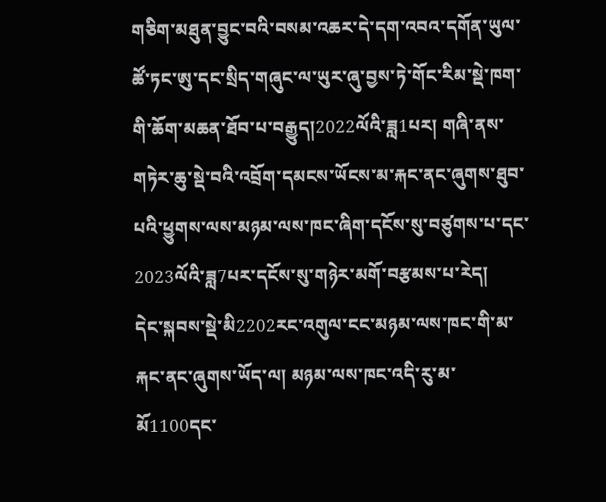གཅིག་མཐུན་བྱུང་བའི་བསམ་འཆར་དེ་དག་འབའ་དགོན་ཡུལ་ཚོ་ཏང་ཨུ་དང་སྲིད་གཞུང་ལ་ཡུར་ཞུ་བྱས་ཏེ་གོང་རིམ་སྡེ་ཁག་གི་ཆོག་མཆན་ཐོབ་པ་བརྒྱུད།2022ལོའི་ཟླ1པར། གཞི་ནས་གཏེར་ཆུ་སྡེ་བའི་འབྲོག་དམངས་ཡོངས་མ་རྐང་ནང་ཞུགས་ཐུབ་པའི་ཕྱུགས་ལས་མཉམ་ལས་ཁང་ཞིག་དངོས་སུ་བཙུགས་པ་དང་2023ལོའི་ཟླ7པར་དངོས་སུ་གཉེར་མགོ་བརྩམས་པ་རེད།
དེང་སྐབས་སྡེ་མི2202རང་འགུལ་ངང་མཉམ་ལས་ཁང་གི་མ་རྐང་ནང་ཞུགས་ཡོད་ལ། མཉམ་ལས་ཁང་འདི་རུ་མ་མོ1100དང་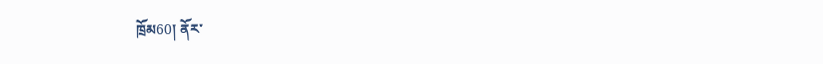ཁྲོམ60། ནོར་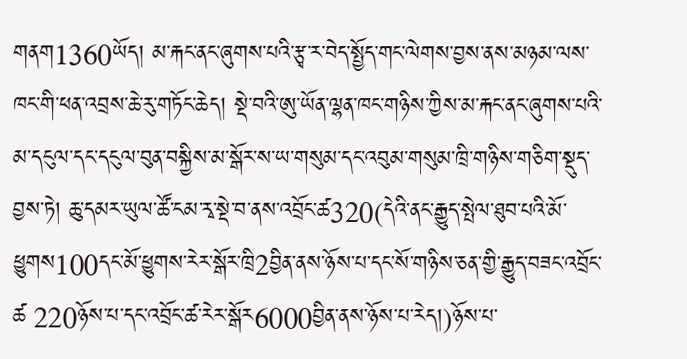གནག1360ཡོད། མ་རྐང་ནང་ཞུགས་པའི་རྩྭ་ར་བེད་སྤྱོད་གང་ལེགས་བྱས་ནས་མཉམ་ལས་ཁང་གི་ཕན་འབྲས་ཆེ་རུ་གཏོང་ཆེད། སྡེ་བའི་ཨུ་ཡོན་ལྷན་ཁང་གཉིས་ཀྱིས་མ་རྐང་ནང་ཞུགས་པའི་མ་དངུལ་དང་དངུལ་བུན་བསྐྱིས་མ་སྒོར་ས་ཡ་གསུམ་དང་འབུམ་གསུམ་ཁྲི་གཉིས་གཅིག་སྡུད་བྱས་ཏེ། ཆུ་དམར་ཡུལ་ཚོ་ངམ་རྭ་སྡེ་བ་ནས་འབྲོང་ཚ320(དེའི་ནང་རྒྱུད་སྤེལ་ཐུབ་པའི་མོ་ཕྱུགས100དང་མོ་ཕྱུགས་རེར་སྒོར་ཁྲི2བྱིན་ནས་ཉོས་པ་དང་སོ་གཉིས་ཅན་གྱི་རྒྱུད་བཟང་འབྲོང་ཚ 220ཉོས་པ་དང་འབྲོང་ཚ་རེར་སྒོར6000བྱིན་ནས་ཉོས་པ་རེད།)ཉོས་པ་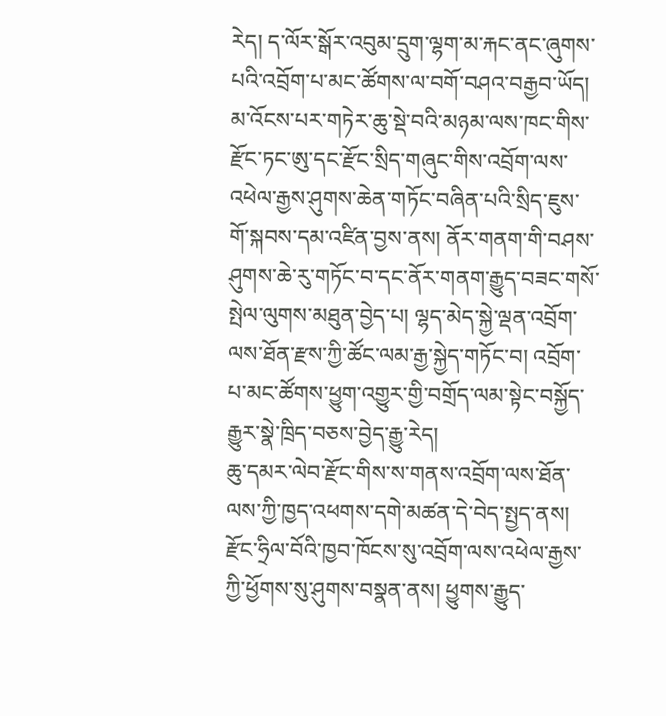རེད། ད་ལོར་སྒོར་འབུམ་དྲུག་ལྷག་མ་རྐང་ནང་ཞུགས་པའི་འབྲོག་པ་མང་ཚོགས་ལ་བགོ་བཤའ་བརྒྱབ་ཡོད།
མ་འོངས་པར་གཏེར་ཆུ་སྡེ་བའི་མཉམ་ལས་ཁང་གིས་རྫོང་ཏང་ཨུ་དང་རྫོང་སྲིད་གཞུང་གིས་འབྲོག་ལས་འཕེལ་རྒྱས་ཤུགས་ཆེན་གཏོང་བཞིན་པའི་སྲིད་ཇུས་གོ་སྐབས་དམ་འཛིན་བྱས་ནས། ནོར་གནག་གི་བཤས་ཤུགས་ཆེ་རུ་གཏོང་བ་དང་ནོར་གནག་རྒྱུད་བཟང་གསོ་སྤེལ་ལུགས་མཐུན་བྱེད་པ། ལྷད་མེད་སྐྱེ་ལྡན་འབྲོག་ལས་ཐོན་རྫས་ཀྱི་ཚོང་ལམ་རྒྱ་སྐྱེད་གཏོང་བ། འབྲོག་པ་མང་ཚོགས་ཕྱུག་འགྱུར་གྱི་བགྲོད་ལམ་སྟེང་བསྐྱོད་རྒྱུར་སྣེ་ཁྲིད་བཅས་བྱེད་རྒྱུ་རེད།
ཆུ་དམར་ལེབ་རྫོང་གིས་ས་གནས་འབྲོག་ལས་ཐོན་ལས་ཀྱི་ཁྱད་འཕགས་དགེ་མཚན་དེ་བེད་སྤྱད་ནས། རྫོང་ཧྲིལ་བོའི་ཁྱབ་ཁོངས་སུ་འབྲོག་ལས་འཕེལ་རྒྱས་ཀྱི་ཕྱོགས་སུ་ཤུགས་བསྣན་ནས། ཕྱུགས་རྒྱུད་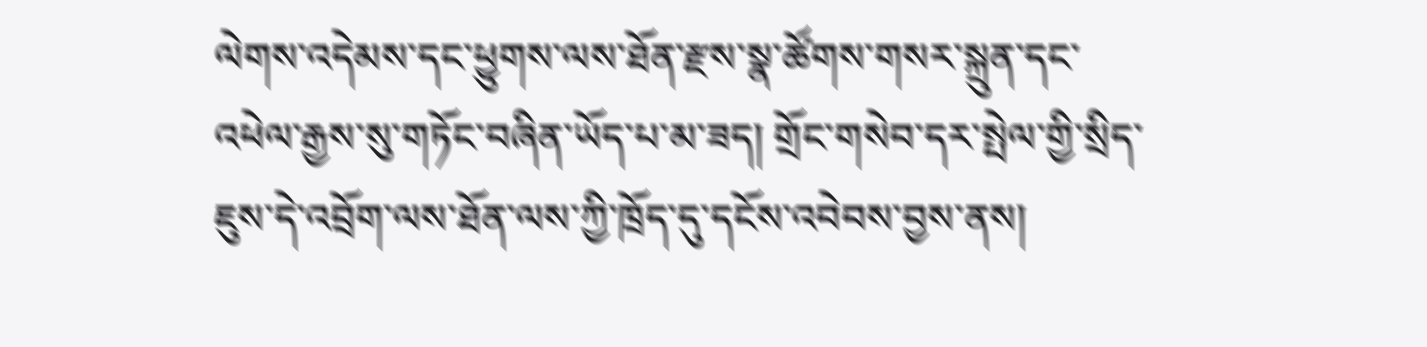ལེགས་འདེམས་དང་ཕྱུགས་ལས་ཐོན་རྫས་སྣ་ཚོགས་གསར་སྐྲུན་དང་འཕེལ་རྒྱས་སུ་གཏོང་བཞིན་ཡོད་པ་མ་ཟད། གྲོང་གསེབ་དར་སྤེལ་གྱི་སྲིད་ཇུས་དེ་འབྲོག་ལས་ཐོན་ལས་ཀྱི་ཁྲོད་དུ་དངོས་འབེབས་བྱས་ནས།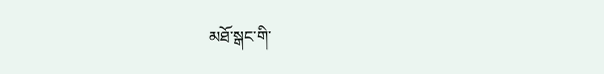མཐོ་སྒང་གི་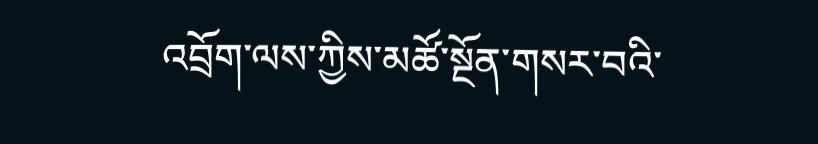འབྲོག་ལས་ཀྱིས་མཚོ་སྔོན་གསར་བའི་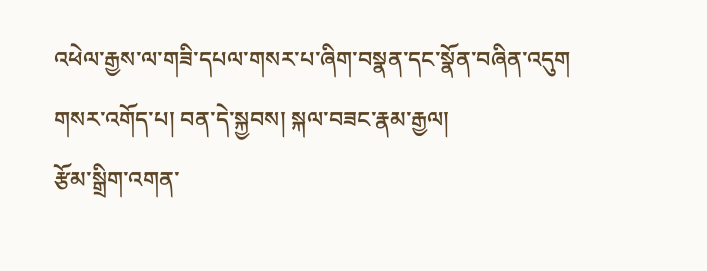འཕེལ་རྒྱས་ལ་གཟི་དཔལ་གསར་པ་ཞིག་བསྣན་དང་སྣོན་བཞིན་འདུག
གསར་འགོད་པ། བན་དེ་སྐྱབས། སྐལ་བཟང་རྣམ་རྒྱལ།
རྩོམ་སྒྲིག་འགན་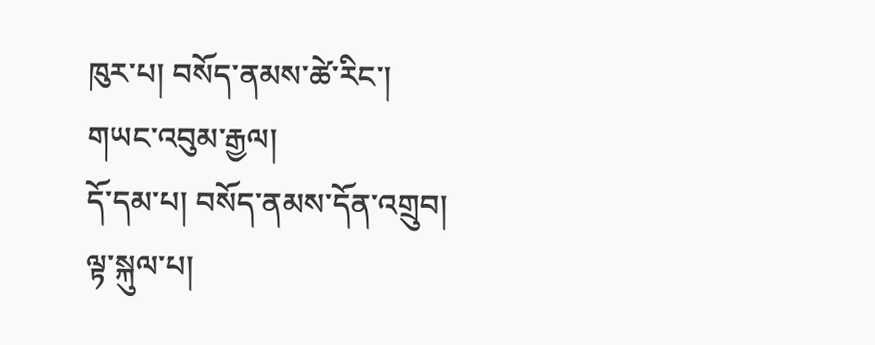ཁུར་པ། བསོད་ནམས་ཚེ་རིང་།
གཡང་འབུམ་རྒྱལ།
དོ་དམ་པ། བསོད་ནམས་དོན་འགྲུབ།
ལྟ་སྐུལ་པ།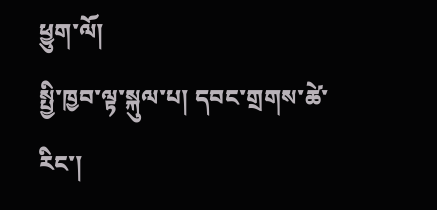ཕྱུག་ལོ།
སྤྱི་ཁྱབ་ལྟ་སྐུལ་པ། དབང་གྲགས་ཚེ་རིང་།